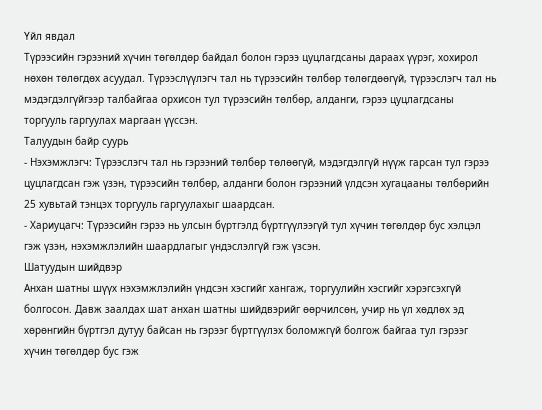Үйл явдал
Түрээсийн гэрээний хүчин төгөлдөр байдал болон гэрээ цуцлагдсаны дараах үүрэг, хохирол нөхөн төлөгдөх асуудал. Түрээслүүлэгч тал нь түрээсийн төлбөр төлөгдөөгүй, түрээслэгч тал нь мэдэгдэлгүйгээр талбайгаа орхисон тул түрээсийн төлбөр, алданги, гэрээ цуцлагдсаны торгууль гаргуулах маргаан үүссэн.
Талуудын байр суурь
- Нэхэмжлэгч: Түрээслэгч тал нь гэрээний төлбөр төлөөгүй, мэдэгдэлгүй нүүж гарсан тул гэрээ цуцлагдсан гэж үзэн, түрээсийн төлбөр, алданги болон гэрээний үлдсэн хугацааны төлбөрийн 25 хувьтай тэнцэх торгууль гаргуулахыг шаардсан.
- Хариуцагч: Түрээсийн гэрээ нь улсын бүртгэлд бүртгүүлээгүй тул хүчин төгөлдөр бус хэлцэл гэж үзэн, нэхэмжлэлийн шаардлагыг үндэслэлгүй гэж үзсэн.
Шатуудын шийдвэр
Анхан шатны шүүх нэхэмжлэлийн үндсэн хэсгийг хангаж, торгуулийн хэсгийг хэрэгсэхгүй болгосон. Давж заалдах шат анхан шатны шийдвэрийг өөрчилсөн, учир нь үл хөдлөх эд хөрөнгийн бүртгэл дутуу байсан нь гэрээг бүртгүүлэх боломжгүй болгож байгаа тул гэрээг хүчин төгөлдөр бус гэж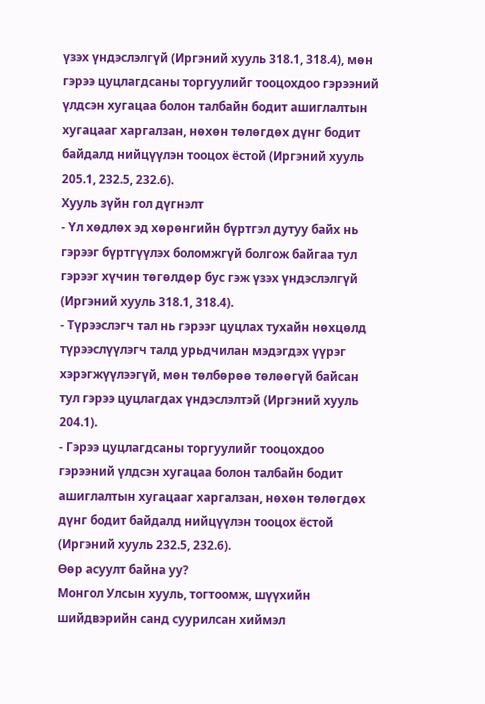үзэх үндэслэлгүй (Иргэний хууль 318.1, 318.4), мөн гэрээ цуцлагдсаны торгуулийг тооцохдоо гэрээний үлдсэн хугацаа болон талбайн бодит ашиглалтын хугацааг харгалзан, нөхөн төлөгдөх дүнг бодит байдалд нийцүүлэн тооцох ёстой (Иргэний хууль 205.1, 232.5, 232.6).
Хууль зүйн гол дүгнэлт
- Үл хөдлөх эд хөрөнгийн бүртгэл дутуу байх нь гэрээг бүртгүүлэх боломжгүй болгож байгаа тул гэрээг хүчин төгөлдөр бус гэж үзэх үндэслэлгүй (Иргэний хууль 318.1, 318.4).
- Түрээслэгч тал нь гэрээг цуцлах тухайн нөхцөлд түрээслүүлэгч талд урьдчилан мэдэгдэх үүрэг хэрэгжүүлээгүй, мөн төлбөрөө төлөөгүй байсан тул гэрээ цуцлагдах үндэслэлтэй (Иргэний хууль 204.1).
- Гэрээ цуцлагдсаны торгуулийг тооцохдоо гэрээний үлдсэн хугацаа болон талбайн бодит ашиглалтын хугацааг харгалзан, нөхөн төлөгдөх дүнг бодит байдалд нийцүүлэн тооцох ёстой (Иргэний хууль 232.5, 232.6).
Өөр асуулт байна уу?
Монгол Улсын хууль, тогтоомж, шүүхийн шийдвэрийн санд суурилсан хиймэл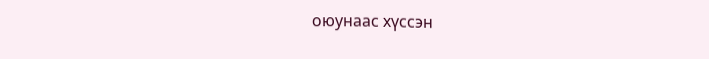оюунаас хүссэн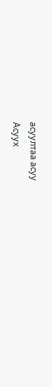асуултаа асуу
Асуух